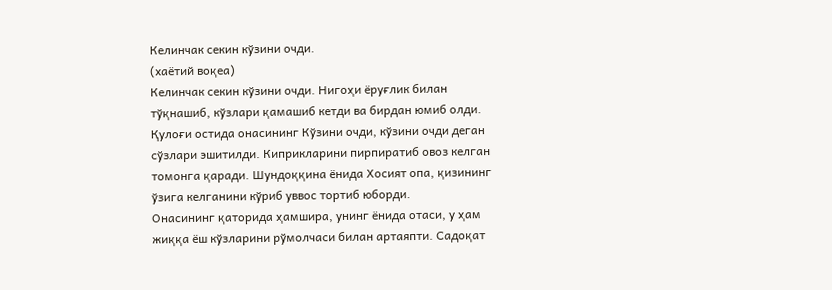Келинчак секин кўзини очди.
(хаётий воқеа)
Келинчак секин кўзини очди. Нигоҳи ёруғлик билан тўқнашиб, кўзлари қамашиб кетди ва бирдан юмиб олди. Қулоғи остида онасининг Кўзини очди, кўзини очди деган сўзлари эшитилди. Киприкларини пирпиратиб овоз келган томонга қаради. Шундоққина ёнида Хосият опа, қизининг ўзига келганини кўриб уввос тортиб юборди.
Онасининг қаторида ҳамшира, унинг ёнида отаси, у ҳам жиққа ёш кўзларини рўмолчаси билан артаяпти. Садоқат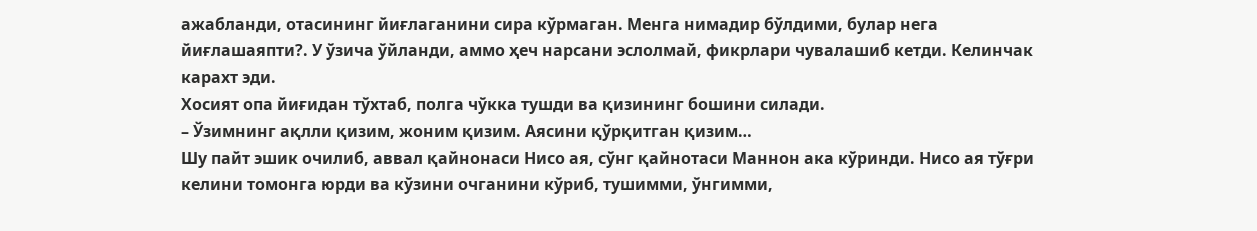ажабланди, отасининг йиғлаганини сира кўрмаган. Менга нимадир бўлдими, булар нега йиғлашаяпти?. У ўзича ўйланди, аммо ҳеч нарсани эслолмай, фикрлари чувалашиб кетди. Келинчак карахт эди.
Хосият опа йиғидан тўхтаб, полга чўкка тушди ва қизининг бошини силади.
– Ўзимнинг ақлли қизим, жоним қизим. Аясини қўрқитган қизим…
Шу пайт эшик очилиб, аввал қайнонаси Нисо ая, сўнг қайнотаси Маннон ака кўринди. Нисо ая тўғри келини томонга юрди ва кўзини очганини кўриб, тушимми, ўнгимми,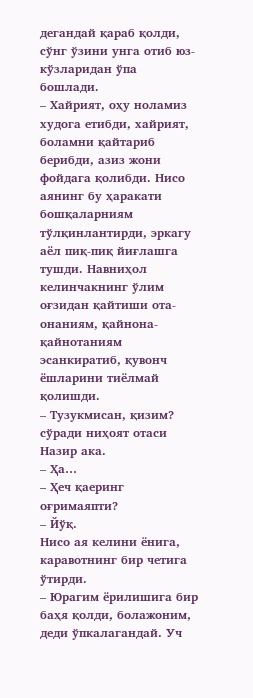дегандай қараб қолди, сўнг ўзини унга отиб юз-кўзларидан ўпа бошлади.
– Хайрият, оҳу ноламиз худога етибди, хайрият, боламни қайтариб берибди, азиз жони фойдага қолибди. Нисо аянинг бу ҳаракати бошқаларниям тўлқинлантирди, эркагу аёл пиқ-пиқ йиғлашга тушди. Навниҳол келинчакнинг ўлим оғзидан қайтиши ота-онаниям, қайнона-қайнотаниям эсанкиратиб, қувонч ёшларини тиёлмай қолишди.
– Тузукмисан, қизим? сўради ниҳоят отаси Назир ака.
– Ҳа…
– Ҳеч қаеринг оғримаяпти?
– Йўқ.
Нисо ая келини ёнига, каравотнинг бир четига ўтирди.
– Юрагим ёрилишига бир баҳя қолди, болажоним, деди ўпкалагандай. Уч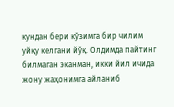кундан бери кўзимга бир чилим уйқу келгани йўқ. Олдимда пайтинг билмаган эканман, икки йил ичида жону жаҳонимга айланиб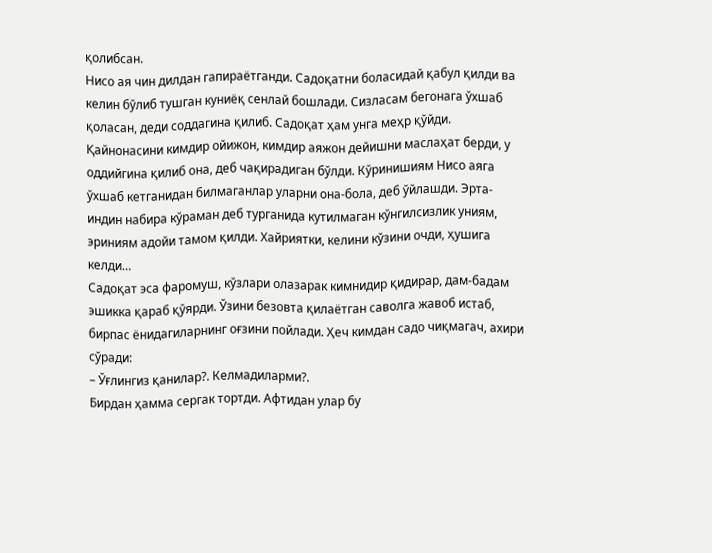қолибсан.
Нисо ая чин дилдан гапираётганди. Садоқатни боласидай қабул қилди ва келин бўлиб тушган куниёқ сенлай бошлади. Сизласам бегонага ўхшаб қоласан, деди соддагина қилиб. Садоқат ҳам унга меҳр қўйди. Қайнонасини кимдир ойижон, кимдир аяжон дейишни маслаҳат берди, у оддийгина қилиб она, деб чақирадиган бўлди. Кўринишиям Нисо аяга ўхшаб кетганидан билмаганлар уларни она-бола, деб ўйлашди. Эрта-индин набира кўраман деб турганида кутилмаган кўнгилсизлик униям, эриниям адойи тамом қилди. Хайриятки, келини кўзини очди, ҳушига келди…
Садоқат эса фаромуш, кўзлари олазарак кимнидир қидирар, дам-бадам эшикка қараб қўярди. Ўзини безовта қилаётган саволга жавоб истаб, бирпас ёнидагиларнинг оғзини пойлади. Ҳеч кимдан садо чиқмагач, ахири сўради:
– Ўғлингиз қанилар?. Келмадиларми?.
Бирдан ҳамма сергак тортди. Афтидан улар бу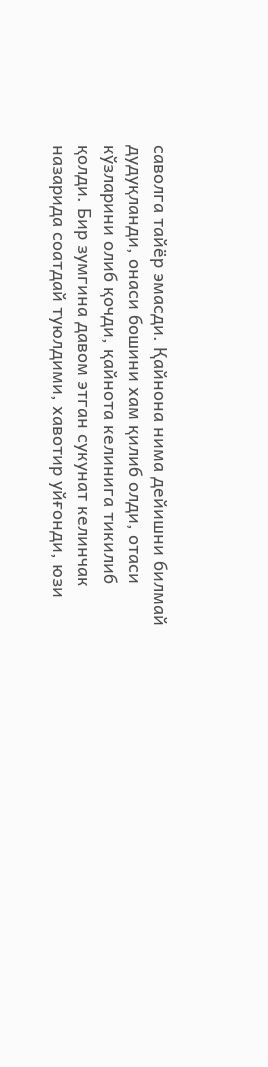саволга тайёр эмасди. Қайнона нима дейишни билмай дудуқланди, онаси бошини хам қилиб олди, отаси кўзларини олиб қочди, қайнота келинига тикилиб қолди. Бир зумгина давом этган сукунат келинчак назарида соатдай туюлдими, хавотир уйғонди, юзи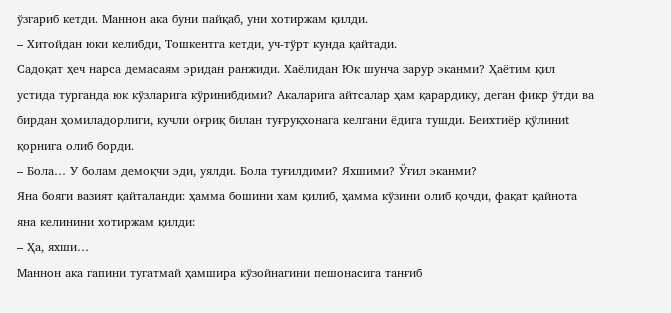ўзгариб кетди. Маннон ака буни пайқаб, уни хотиржам қилди.
– Хитойдан юки келибди, Тошкентга кетди, уч-тўрт кунда қайтади.
Садоқат ҳеч нарса демасаям эридан ранжиди. Хаёлидан Юк шунча зарур эканми? Ҳаётим қил устида турганда юк кўзларига кўринибдими? Акаларига айтсалар ҳам қарардику, деган фикр ўтди ва бирдан ҳомиладорлиги, кучли оғриқ билан туғруқхонага келгани ёдига тушди. Беихтиёр қўлиниt қорнига олиб борди.
– Бола… У болам демоқчи эди, уялди. Бола туғилдими? Яхшими? Ўғил эканми?
Яна бояги вазият қайталанди: ҳамма бошини хам қилиб, ҳамма кўзини олиб қочди, фақат қайнота яна келинини хотиржам қилди:
– Ҳа, яхши…
Маннон ака гапини тугатмай ҳамшира кўзойнагини пешонасига танғиб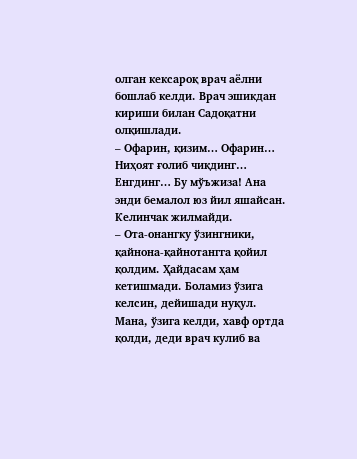олган кексароқ врач аёлни бошлаб келди. Врач эшикдан кириши билан Садоқатни олқишлади.
– Офарин, қизим… Офарин… Ниҳоят ғолиб чиқдинг… Енгдинг… Бу мўъжиза! Ана энди бемалол юз йил яшайсан.
Келинчак жилмайди.
– Ота-онангку ўзингники, қайнона-қайнотангга қойил қолдим. Ҳайдасам ҳам кетишмади. Боламиз ўзига келсин, дейишади нуқул. Мана, ўзига келди, хавф ортда қолди, деди врач кулиб ва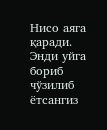Нисо аяга қаради. Энди уйга бориб чўзилиб ётсангиз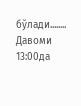бўлади........
Давоми 13:00да